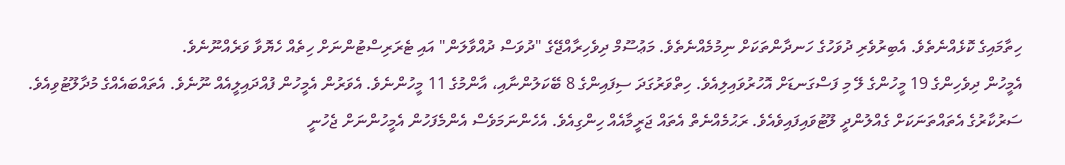ހިތާމައިގެ ކޮޅެއްނެތެވެ. އެބިރުވެރި ދުވަހުގެ ހަނދާންތަކަށް ނިމުމެއްނެތެވެ. މަޢުސޫމް ދިވެހިރާއްޖޭގެ "ދުވަސް ދުއްވާލަން" އައި ޓެރަރިސްޓުންނަށް ހިތެއް ހެޔޮވާ ވަރެއްނޫނެވެ.
އެމީހުން ދިވެހިންގެ 19 މީހުންގެ ލޭ މި ފަސްގަނޑަށް އޮހުރުވައިލިއެވެ. ހިތްވަރުގަދަ ސިފައިންގެ 8 ބޭކަލުންނާއި، އާންމުގެ 11 މީހުންނެވެ. އެވަރުން އެމީހުން ފުއްދައިލީއެއް ނޫނެވެ. އެތައްބައެއްގެ މުދާލޫޓުވިއެވެ. ސަރުކާރުގެ އެތައްތަނަކަށް ގެއްލުންދީ ލޫޓުވައިފައިވެއެވެ. ރަޙުމެއްނެތް އެތައް ޖަރީމާއެއް ހިންގިއެވެ. އެހެންނަމަވެސް އެންމެފަހުން އެމީހުންނަށް ޖެހުނީ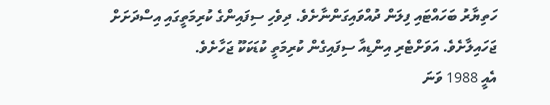ހަތިޔާރު ބަހައްޓައި ފިލަން ދުއްވައިގަންނާށެވެ. ދިވެހި ސިފައިންގެ ކުރިމަތީގައި އިސްދަށަށް ޖަހައިލާށެވެ. އަވަށްޓެރި އިންޑިއާ ސިފައިގެން ކުރިމަތީ ކުޑަކަކޫ ޖަހާށެވެ.
އެއީ 1988 ވަނަ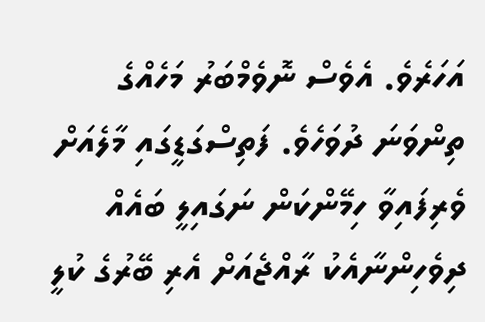އަހަރެވެ. އެވެސް ނޮވެމްބަރު މަހެއްގެ ތިންވަނަ ދުވަހެވެ. ފަތިސްގަޑީގައި މާލެއަށް ވެރިފައިވާ ހިމޭންކަން ނަގައިލީ ބައެއް ދިވެހިންނާއެކު ރާއްޖެއަށް އެރި ބޭރުގެ ކުލީ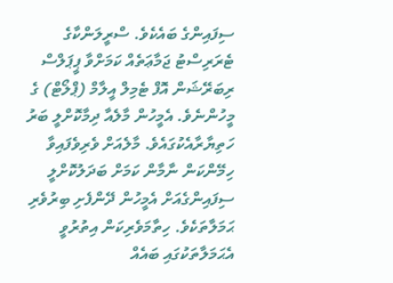ސިފައިންގެ ބައެކެވެ. ސްރީލަންކާގެ ޓެރަރިސްޓު ޖަމާޢަތެއް ކަމަށްވާ ޕީޕަލްސް ރިބަރޭޝަން އޮފް ޓެމިލް އީލާމް (ޕްލޯޓް) ގެ މީހުންނެވެ. އެމީހުން މާލެއާ ދިމާކޮށްލީ ބަރު ހަތިޔާރާއެކުގައެވެ. މާލެއަށް ވެރިވެފައިވާ ހިމޭންކަން ނާމާން ކަމަށް ބަދަލުކޮށްލީ ސިފައިންގެއަށް އެމީހުން ދޭންފެށި ބިރުވެރި ޙަމަލާތަކެވެ. ހިތާމަވެރިކަން އިތުރުވީ އެޙަމަލާތަކުގައި ބައެއް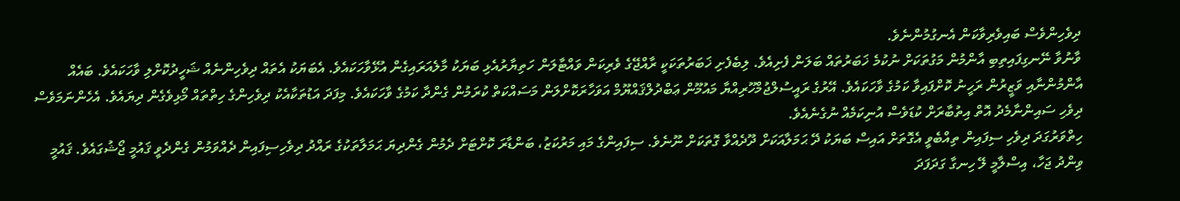ދިވެހިންވެސް ބައިވެރިވާކަން އެނގުމުންނެވެ.
ވާނުވާ ނޭނގިފައިތިބި އާންމުން މަގުތަކަށް ނުކުމެ ޚަބަރުތައް ބަލަން ފެށިއެވެ. ލިބެފެށި ޚަބަރުތަކަކީ ރާއްޖޭގެ ވެރިކަން ވައްޓާލަން ހަތިޔާރުއެޅި ބަޔަކު މާލެއަރައިގެން އުޅޭވާހަކައެވެ. އެބަޔަކު އެތައް ދިވެހިންނެއް ޝަހީދުކޮށްލި ވާހަކައެވެ. ބައެއް އާންމުންނާއި ވަޒީރުން ރަހީނު ކޮށްފައިވާ ކަމުގެ ވާހަކައެވެ. އޭރުގެ ރައީސުލްޖުމްހޫރިއްޔާ މައުމޫން ޢަބްދުލްޤައްޔޫމް އަވަހާރަކޮށްލަން މަސައްކަތް ކުރަމުން ގެންދާ ކަމުގެ ވާހަކައެވެ. މިފަދަ އަޑުތަކާއެކު ދިވެހިންގެ ހިތްތައް މޯޅިވެގެން ދިޔައެވެ. އެހެންނަމަވެސް ދިވެހި ސައިންނާމެދު އޮތް އިތުބާރަށް ކުޑަވެސް އުނިކަމެއް ނުގެނެއެވެ.
ހިތްވަރުގަދަ ދިވެހި ސިފައިން ތިއްބެވީ އެގޮތަށް އައިސް ބަޔަކު ދޭ ޙަމަލާއަކަށް ދޫދެއްވާ ގޮތަކަށް ނޫނެވެ. ސިފައިންގެ މައި މަރުކަޒު، ބަންޑާރަ ކޮށްޓަށް ދެމުން ގެންދިޔަ ޙަމަލާތަކުގެ ރައްދު ދިވެހިސިފައިން ދެއްވަމުން ގެންދެވީ ޤައުމީ ޖޯޝުގައެވެ. ޤައުމީ ވިންދު ޖަހާ، އިސްލާމީ ލޭ ހިނގާ ގަދަފަދަ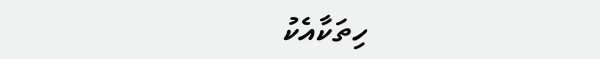ހިތަކާއެކު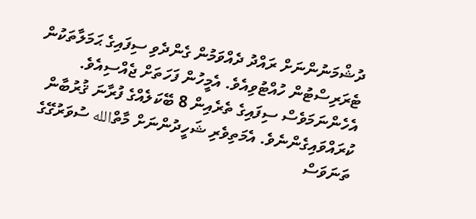ދުޝްމަނުންނަށް ރައްދު ދެއްވަމުން ގެންދެވި ސިފައިގެ ޙަމަލާތަކުން ޓެރަރިސްޓުން ހުއްޓުވިއެވެ. އެމީހުން ފަހަތަށް ޖެއްސިއެވެ. އެހެންނަމަވެސް ސިފައިގެ ތެރެއިން 8 ބޭކަލެއްގެ ފުރާނަ ޤުރުބާން ކުރައްވައިގެންނެވެ. އެމަތިވެރި ޝަހީދުންނަށް މާތްالله ސުވަރުގޭގެ ތަނަވަސް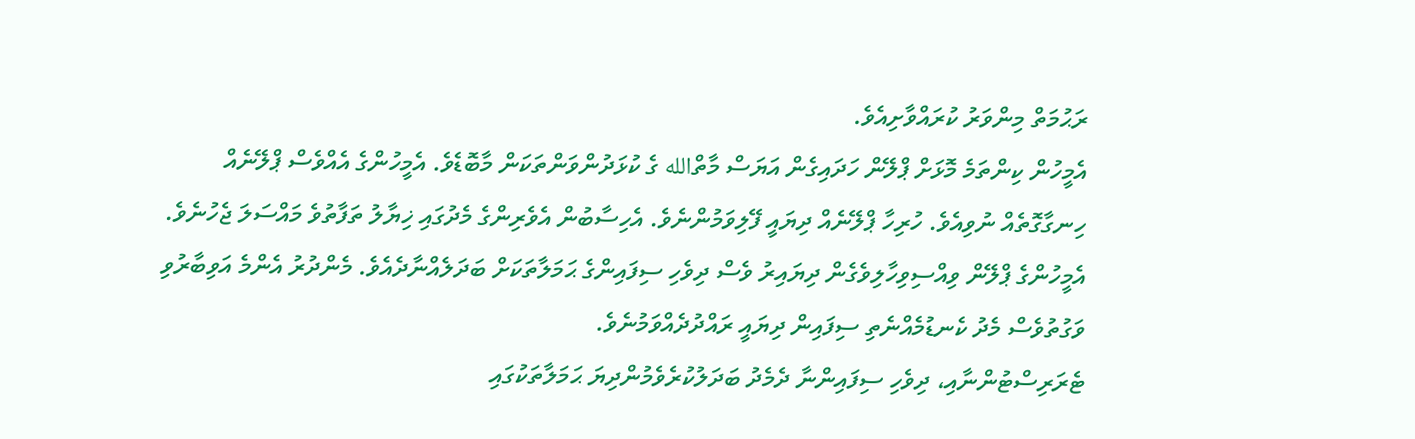ރަޙުމަތް މިންވަރު ކުރައްވާށިއެވެ.
އެމީހުން ކިންތަމެ މޮޅަށް ޕްލޭން ހަދައިގެން އަޔަސް މާތްالله ގެ ކުޅަދުންވަންތަކަން މާބޮޑެވެ. އެމީހުންގެ އެއްވެސް ޕްލޭނެއް ހިނގާގޮތެއް ނުވިއެވެ. ހުރިހާ ޕްލޭނެއް ދިޔައީ ފޭލިވަމުންނެވެ. އެހިސާބުން އެވެރިންގެ މެދުގައި ޚިޔާލު ތަފާތުވެ މައްސަލަ ޖެހުނެވެ.
އެމީހުންގެ ޕްލޭން ވިއްސިވިހާލިވެގެން ދިޔައިރު ވެސް ދިވެހި ސިފައިންގެ ޙަމަލާތަކަށް ބަދަލެއްނާދެއެވެ. މެންދުރު އެންމެ އަވިބާރުވި ވަގުތުވެސް މެދު ކެނޑުމެއްނެތި ސިފައިން ދިޔައީ ރައްދުދެއްވަމުނެވެ.
ޓެރަރިސްޓުންނާއި، ދިވެހި ސިފައިންނާ ދެމެދު ބަދަލުކުރެވެމުންދިޔަ ޙަމަލާތަކުގައި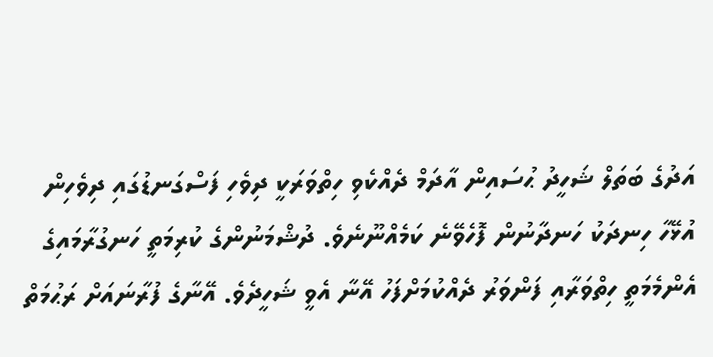އަދުގެ ބަތަލް ޝަހީދު ޙުސައިން އާދަމް ދެއްކެވި ހިތްވަރަކީ ދިވެހި ފަސްގަނޑުގައި ދިވެހިން އުޅޭހާ ހިނދަކު ހަނދާނުން ފޮހެވޭނެ ކަމެއްނޫނެވެ. ދުޝްމަނުންގެ ކުރިމަތީ ހަނގުރާމައިގެ އެންމެމަތީ ހިތްވަރާއި ފަންވަރު ދެއްކުމަށްފަހު އޭނާ އެވީ ޝަހީދެވެ. އޭނާގެ ފުރާނައަށް ރަޙުމަތް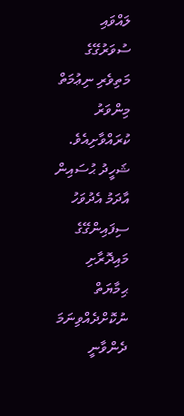ލައްވައި ސުވަރުގޭގެ މަތިވެރި ނިޢުމަތް މިންވަރު ކުރައްވާށިއެވެ.
ޝަހީދު ޙުސައިން އާދަމު އެދުވަހު ސިފައިންގޭގެ މައިދޮރާށި ޙިމާޔަތް ނުކޮށްދެއްވިނަމަ ދެންވާނީ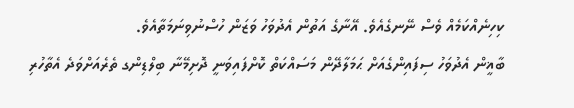ކިހިނެއްކަމެއް ވެސް ނޭނގެއެވެ. އޭނާގެ އަތުން އެދުވަހު ވަޒަން ހުސްނުވިނަމަތާއެވެ.
ބާޣީން އެދުވަހު ސިފައިންގެއަށް ޙަމަލާދޭން މަސައްކަތް ކޮށްފައިވަނީ ދޮށިމޭނާ ބިލްޑިންގ ތެރެއަށްވަދެ އެތާހުރި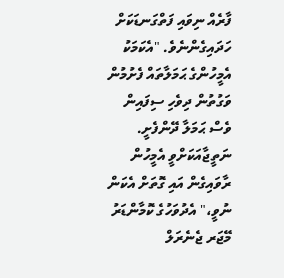ފާރެއް ނިވައި ފަތްގަނޑަކަށް ހަދައިގެންނެވެ. "އެކަމަކު އެމީހުންގެ ޙަމަލާތައް ފެށުމުން ވަގުތުން ދިވެހި ސިފައިން ވެސް ޙަމަލާ ދޭންފެށީ. ނަތީޖާއަކަށްވީ އެމީހުން ރާވައިގެން އައި ގޮތަށް އެކަން ނުވީ،" އެދުވަހުގެ ކޮމާންޑަރު މޭޖަރ ޖެނެރަލް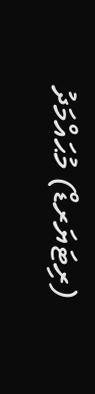(ރިޓަޔަރޑް) މުޙައްމަދު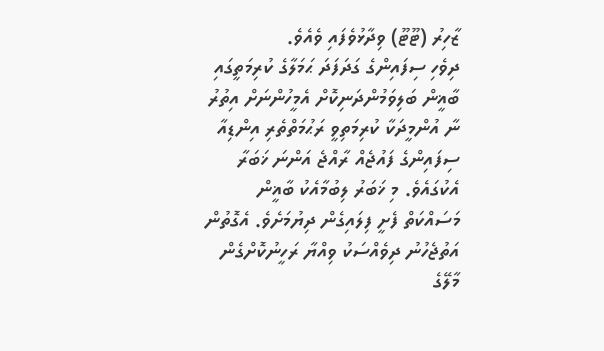ޒާހިރު (ޓޫޓޫ) ވިދާޅުވެފައި ވެއެވެ.
ދިވެހި ސިފައިންގެ ގަދަފަދަ ޙަމަލާގެ ކުރިމަތީގައި ބާޣީން ބަލިވަމުންދަނިކޮށް އެމީހުންނަށް އިތުރު ނާ އުންމީދަކާ ކުރިމަތިވީ ރަޙުމަތްތެރި އިންޑިއާ ސިފައިންގެ ފައުޖެއް ރާއްޖެ އަންނަ ޚަބަރާ އެކުގައެވެ. މި ޚަބަރު ލިބުމާއެކު ބާޣީން މަސައްކަތް ފެށީ ފިލައިގެން ދިޔުމަށެވެ. އެގޮތުން އަތުޖެހުނު ދިވެއްސަކު ވިއްޔާ ރަހީނުކޮށްގެން މާލޭގެ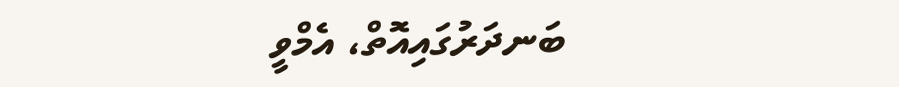ބަނދަރުގައިއޮތް، އެމްވީ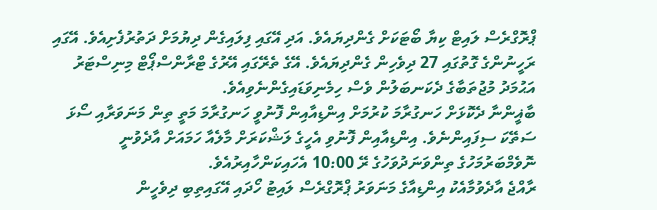ޕްރޮގްރެސް ލައިޓް ކިޔާ ބޯޓަކަށް ގެންދިޔައެވެ. އަދި އޭގައި ފިލައިގެން ދިޔުމަށް ދަތުރުފެށިއެވެ. އޭގައި ރަހީނުންގެ ގޮތުގައި 27 ދިވެހިން ގެންދިޔައެވެ. އޭގެ ތެރޭގައި އޭރުގެ ޓްރާންސްޕޯޓް މިނިސްޓަރު އަޙުމަދު މުޖުތަބާގެ ދެކަނބަލުން ވެސް ހިމެނިވަޑައިގެންނެވިއެވެ.
ބާޣީންނާ ދެކޮޅަށް ހަނގުރާމަ ކުރުމަށް އިންޑިއާއިން ފޮނުވީ ހަނގުރާމަ މަތީ ތިން މަނަވަރާއި ސޯޅަ ސަތޭކަ ސިފައިންނެވެ. އިންޑިއާއިން ފޮނުވި އެހީގެ ލަޝްކަރަށް މާލެއާ ހަމައަށް އާދެވުނީ ނޮވެމްބަރުމަހުގެ ތިންވަނަދުވަހުގެ ރޭ 10:00 އެހައިކަންހާއިރުއެވެ.
ރާއްޖެ އާދެވުމާއެކު އިންޑިއާގެ މަނަވަރު ޕްރޮގްރެސް ލައިޓު ހޯދައި އޭގައިތިބި ދިވެހީން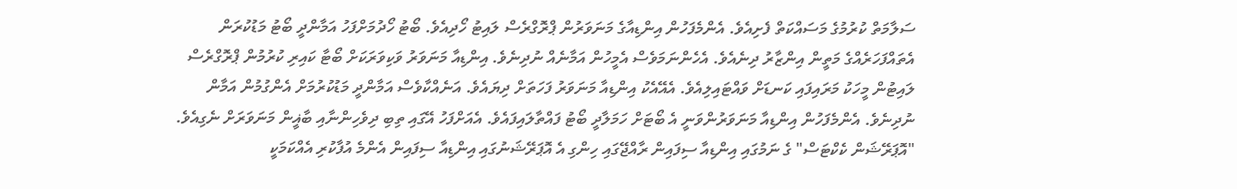ސަލާމަތް ކުރުމުގެ މަސައްކަތް ފެށިއެވެ. އެންމެފަހުން އިންޑިއާގެ މަނަވަރުން ޕްރޮގްރެސް ލައިޓު ހޯދިއެވެ. ބޯޓު ހޯދުމަށްފަހު އަމާންދީ ބޯޓު މަޑުކުރަން އެތައްފަހަރެއްގެ މަތީން އިންޒާރު ދިނެއެވެ. އެހެންނަމަވެސް އެމީހުން އަމާނެއް ނުދިނެވެ. އިންޑިއާ މަނަވަރު ވަކިވަރަކަށް ބޯޓާ ކައިރި ކުރުމުން ޕްރޮގްރެސް ލައިޓުން މީހަކު މަރައިފައި ކަނޑަށް ވައްޓައިލިއެވެ. އެއޭއެކު އިންޑިއާ މަނަވަރު ފަހަތަށް ދިޔައެވެ. އަނެއްކާވެސް އަމާންދީ މަޑުކުރުމަށް އެންގުމުން އަމާން ނުދިނެވެ. އެންމެފަހުން އިންޑިއާ މަނަވަރުންވަނީ އެ ބޯޓަށް ހަމަލާދީ ބޯޓު ފައްތާލައިފައެވެ. އެއަށްފަހު އޭގައި ތިބި ދިވެހިންނާއި ބާޣީން މަނަވަރަށް ނެގިއެވެ.
"އޮޕަރޭޝަން ކެކްޓަސް" ގެ ނަމުގައި އިންޑިއާ ސިފައިން ރާއްޖޭގައި ހިންގި އެ އޮޕަރޭޝަނުގައި އިންޑިއާ ސިފައިން އެންމެ އުފާކުރި އެއްކަމަކީ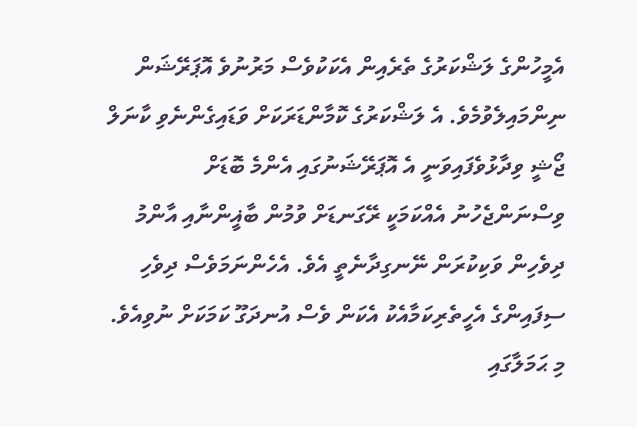އެމީހުންގެ ލަޝްކަރުގެ ތެރެއިން އެކަކުވެސް މަރުނުވެ އޮޕަރޭޝަން ނިންމައިލެވުމެވެ. އެ ލަޝްކަރުގެ ކޮމާންޑަރަކަށް ވަޑައިގެންނެވި ކާނަލް ޖޯޝީ ވިދާޅުވެފައިވަނީ އެ އޮޕަރޭޝަނުގައި އެންމެ ބޮޑަށް ވިސްނަންޖެހުނު އެއްކަމަކީ ރޭގަނޑަށް ވުމުން ބާޣީންނާއި އާންމު ދިވެހިން ވަކިކުރަން ނޭނގިދާނެތީ އެވެ. އެހެންނަމަވެސް ދިވެހި ސިފައިންގެ އެހީތެރިކަމާއެކު އެކަން ވެސް އުނދަގޫ ކަމަކަށް ނުވިއެވެ.
މި ޙަމަލާގައި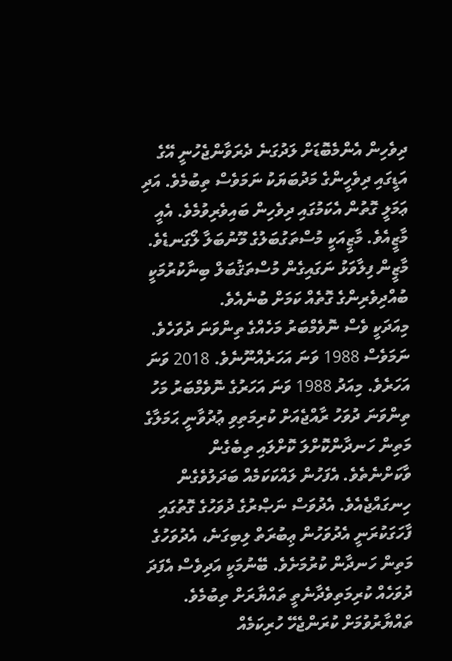ދިވެހިން އެންމެބޮޑަށް ލަދުގަނެ ދެރަވާންޖެހުނީ އޭގެ އަޑީގައި ދިވެހީންގެ މަދުބަޔަކު ނަމަވެސް ތިބުމެވެ. އަދި ޢަމަލީ ގޮތުން އެކަމުގައި ދިވެހިން ބައިވެރިވުމެވެ. އެއީ މާޒީއެވެ. މާޒީއަކީ މުސްތަގުބަލުގެ މޫނުބަލާ ލޯގަނޑެވެ. މާޒީން ފިލާވަޅު ނަގައިގެން މުސްތަޤުބަލް ބިނާކުރުމަކީ ބުއްދިވެރިންގެ ގޮތެއް ކަމަށް ބުނެއެވެ.
މިއަދަކީ ވެސް ނޮވެމްބަރު މަހެއްގެ ތިންވަނަ ދުވަހެވެ. ނަމަވެސް 1988 ވަނަ އަހަރެއްނޫނެވެ. 2018 ވަނަ އަހަރެވެ. މިއަދު 1988 ވަނަ އަހަރުގެ ނޮވެމްބަރު މަހު ތިންވަނަ ދުވަހު ރާއްޖެއަށް ކުރިމަތިވި ޢުދުވާނީ ޙަމަލާގެ މަތިން ހަނދާންކޮށްލަ ކޮށްލައި ތިބެގެން ވާކަށްނެތެވެ. އެފަހުން ލައްކަކަމެއް ބަދަލުވެގެން ހިނގައްޖެއެވެ. އެދުވަސް ނަޞްރުގެ ދުވަހުގެ ގޮތުގައި ފާހަގަކުރަނީ އެދުވަހުން ޢިބުރަތް ލިބިގަނެ، އެދުވަހުގެ މަތިން ހަނދާން ކުރުމަށެވެ. ބޭނުމަކީ އަދިވެސް އެފަދަ ދުވަހެއް ކުރިމަތިވެދާނެތީ ތައްޔާރަށް ތިބުމެވެ. ތައްޔާރުވުމަށް ކުރަންޖެހޭ ހުރިކަމެއް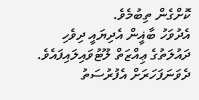ކޮށްގެން ތިބުމެވެ.
އެދުވަހު ބާޣީން އެދިޔައީ ދިވެހި ދައުލަތުގެ ޢިއްޒަތް ލޫޓުވައިލައިފައެވެ. ދެވަނަފަހަރަށް އެފުރުސަތު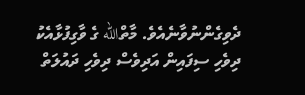ދެވިގެންނުވާނެއެވެ. މާތްالله ގެ ވާގިފުޅާއެކު ދިވެހި ސިފައިން އަދިވެސް ދިވެހި ދައުލަތް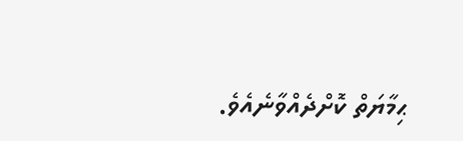ޙިމާޔަތް ކޮށްދެއްވާނެއެވެ.